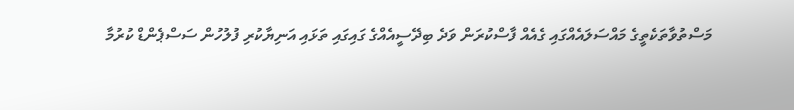މަސްތުވާތަކެތީގެ މައްސަލައެއްގައި ގެއެއް ފާސްކުރަން ވަދެ ބިދޭސީއެއްގެ ގައިގައި ތަޅައި އަނިޔާކުރި ފުލުހުން ސަސްޕެންޑް ކުރުމާ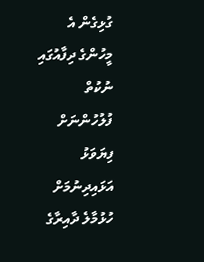ގުޅިގެން އެ މީހުންގެ ދިފާއުގައި ނުކުތް ފުލުހުންނަށް ފިޔަވަޅު އަޅައިދިނުމަށް ހުޅުމާލެ ދާއިރާގެ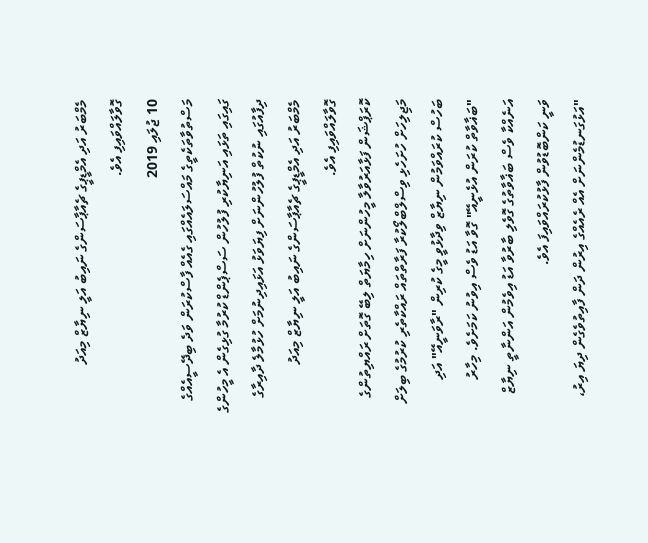މެމްބަރު އަދި އެމްޑީޕީގެ ޗެއާޕާސަންގެ ނައިބު އަލީ ނިޔާޒް މިއަދު ގޮވާލައްވައިފި އެވެ.
10 ޖުލައި 2019
މަސްތުވާތަކެތީގެ މައްސަލައެއްގައި ގެއެއް ފާސްކުރަން ވަދެ ބިދޭސީއެއްގެ ގައިގައި ތަޅައި އަނިޔާކުރި ފުލުހުން ސަސްޕެންޑް ކުރުމާ ގުޅިގެން އެ މީހުންގެ ދިފާއުގައި ނުކުތް ފުލުހުންނަށް ފިޔަވަޅު އަޅައިދިނުމަށް ހުޅުމާލެ ދާއިރާގެ މެމްބަރު އަދި އެމްޑީޕީގެ ޗެއާޕާސަންގެ ނައިބު އަލީ ނިޔާޒް މިއަދު ގޮވާލައްވައިފި އެވެ.
ކޮރަޕްޝަން ފަޅާއަރުވާލާ މީހުންނަށް ހިމާޔަތް ލިބޭ ގޮތަށް ރައްޔިތުންގެ މަޖިލިހަށް ހުށަހެޅި ވިސްލްބްލޯކުރާ ފަރާތްތައް ރައްކާތެރި ކުރުމުގެ ބިލަށް ބަހުސް ކުރައްވަމުން ނިޔާޒް ވިދާޅުވީ މީގެ ކުރިން "ރާވަނީއޭ" އަދި "ބަޣާވާތް ކުރަން އުޅެނީއޭ" ގޮވާ އަޑު ވެސް އިވުނު ކަމަށެވެ. މިހާރު އަނެއްކާ ވެސް ބަޣާވާތުގެ ގޮވެލި ބާރުވާ އަޑު އިވެމުން އަންނާތީ ނިޔާޒް ވަނީ ކަންބޮޑުވުން ފާޅުކުރައްވައިފަ އެވެ.
"އަޅުގަނޑުމެންނަށް އެއް ރެއެއްގެ އިރުން ދަން ފާއިތުވެގެން ދިޔަ އިރު،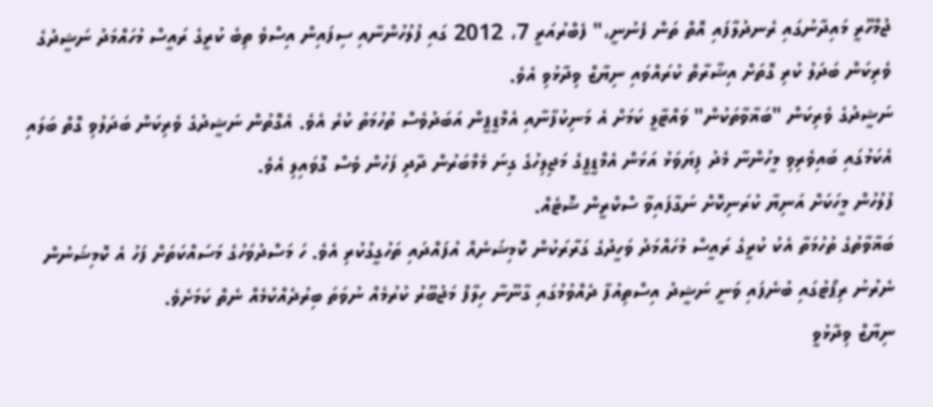ޖުމްހޫރީ މައިދާނުގައި ރެނދުލާފައި އޮތް ތަން ފެނުނީ،" ފެބްރުއަރީ 7، 2012 ގައި ފުލުހުންނާއި ސިފައިން އިސްވެ ތިބެ ކުރީގެ ރައީސް މުހައްމަދު ނަޝީދުގެ ވެރިކަން ބަދަލު ކުރި ގޮތަށް އިޝާރާތް ކުރައްވައި ނިޔާޒް ވިދާޅުވި އެވެ.
ނަޝީދުގެ ވެރިކަން "ބަޣާވާތަކުން" ވައްޓާލީ ކަމަށް އެ މަނިކުފާނާއި އެމްޑީޕީން އަބަދުވެސް ތުހުމަތު ކުރެ އެވެ. އެގޮތުން ނަޝީދުގެ ވެރިކަން ބަދަލުވި ގޮތް ބަލައި އެކަމުގައި ބައިވެރިވި މީހުންނާ މެދު ފިޔަވަޅު އަޅަން އެމްޑީޕީގެ މަޖިލިހުގެ ގިނަ މެމްބަރުން ދާދި ފަހުން ވެސް ގޮވައިލި އެވެ.
ފުލުހުން މީހަކަށް އަނިޔާ ކުރަނިކޮށް ނަގާފައިވާ ސްކްރީން ޝޮޓެއް.
ބަޣާވާތުގެ ތުހުމަތާ އެކު ކުރީގެ ރައީސް މުހައްމަދު ވަހީދުގެ ގަރާރަކުން ކޮމިޝަނެއް އުފައްދައި ތަހުގީގުކުރި އެވެ. ހަ މަސްދުވަހުގެ މަސައްކަތަށް ފަހު އެ ކޮމިޝަނުން ނެރުނު ރިޕޯޓުގައި ބުނެފައި ވަނީ ނަޝީދު އިސްތިއުފާ ދެއްވުމުގައި ގާނޫނާ ހިލާފް މަޖުބޫރު ކުރުމެއް ނުވަތަ ބިރުދެއްކުމެއް ނެތް ކަމަށެވެ.
ނިޔާޒް ވިދާޅުވީ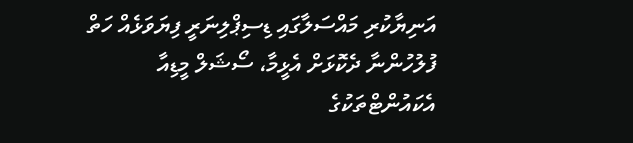އަނިޔާކުރި މައްސަލާގައި ޑިސިޕްލިނަރީ ފިޔަވަޅެއް ހަތް ފުލުހުންނާ ދެކޮޅަށް އެޅީމާ، ސޯޝަލް މީޑިއާ އެކައުންޓްތަކުގެ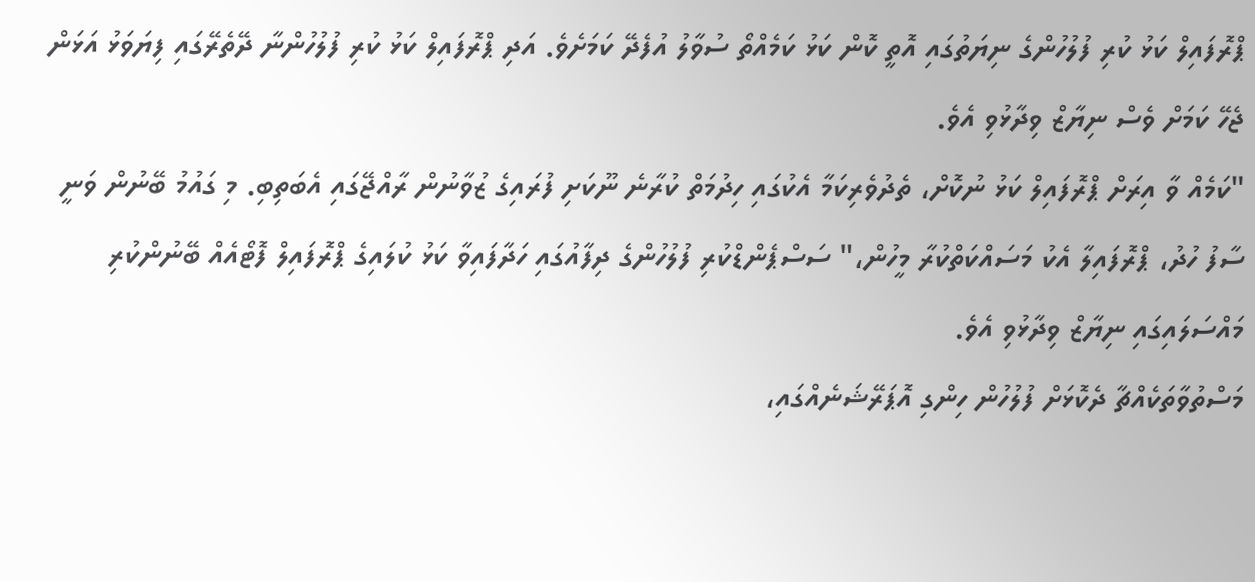ޕްރޮފައިލް ކަޅު ކުރި ފުލުހުންގެ ނިޔަތުގައި އޮތީ ކޮން ކަޅު ކަމެއްތޯ ސުވާލު އުފެދޭ ކަމަށެވެ. އަދި ޕްރޮފައިލް ކަޅު ކުރި ފުލުހުންނާ ދޭތެރޭގައި ފިޔަވަޅު އަޅަން ޖެހޭ ކަމަށް ވެސް ނިޔާޒް ވިދާޅުވި އެވެ.
"ކަމެއް ވާ އިރަށް ޕްރޮފައިލް ކަޅު ނުކޮށް، ތެދުވެރިކަމާ އެކުގައި ހިދުމަތް ކުރާނެ ނޫކަށި ފުރައިގެ ޒުވާނުން ރާއްޖޭގައި އެބަތިބި. މި ގައުމު ބޭނުން ވަނީ ސާފު ހުދު، ޕްރޮފައިލާ އެކު މަސައްކަތްކުރާ މީހުން،" ސަސްޕެންޑްކުރި ފުލުހުންގެ ދިފާއުގައި ހަދާފައިވާ ކަޅު ކުލައިގެ ޕްރޮފައިލް ފޮޓޯއެއް ބޭނުންކުރި މައްސަލައިގައި ނިޔާޒް ވިދާޅުވި އެވެ.
މަސްތުވާތަކެއްޗާ ދެކޮޅަށް ފުލުހުން ހިންގި އޮޕަރޭޝަނެއްގައި،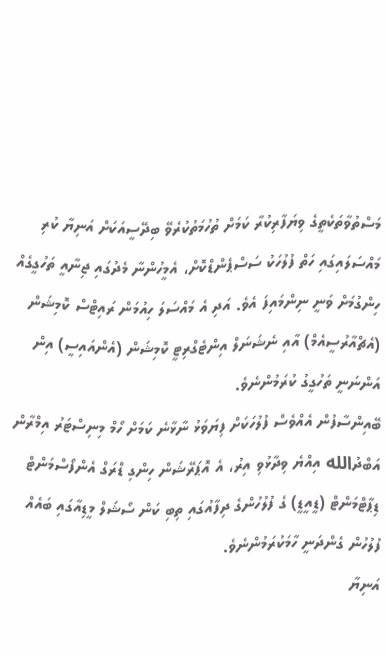މަސްތުވާތަކެތީގެ ވިޔަފާރިކުރާ ކަމަށް ތުހުމަތުކުރެވޭ ބިދޭސީއަކަށް އަނިޔާ ކުރި މައްސަލައިގައި ހަތް ފުލުހަކު ސަސްޕެންޑްކޮށް، އެމީހުންނާ މެދުގައި ޖިނާއީ ތަހުގީގެއް ހިންގުމަށް ވަނީ ނިންމައިފަ އެވެ. އަދި އެ މައްސަލަ ހިއުމަން ރައިޓްސް ކޮމިޝަން (އެޗްއާރުސީއެމް) އާއި ނެޝަނަލް އިންޓެގްރިޓީ ކޮމިޝަން (އެންއައިސީ) އިން އަންނަނީ ތަހުގީގު ކުރަމުންނެވެ.
ބޭއިންސާފުން އެއްވެސް ފުލުހަކަށް ފިޔަވަޅު ނާޅާނެ ކަމަށް ހޯމް މިނިސްޓަރު އިމްރާން އަބްދުالله އިއްޔެ ވިދާޅުވި އިރު، އެ އޮޕަރޭޝަން ހިންގި ޑްރަގް އެންފޯސްމަންޓް ޑިޕާޓްމަންޓް (ޑީއީޑީ) ގެ ފުލުހުންގެ ދިފާއުގައި ތިބި ކަން ސޯޝަލް މީޑިއާގައި ބައެއް ފުލުހުން ގެންދަނީ ހާމަކުރަމުންނެވެ.
އަނިޔާ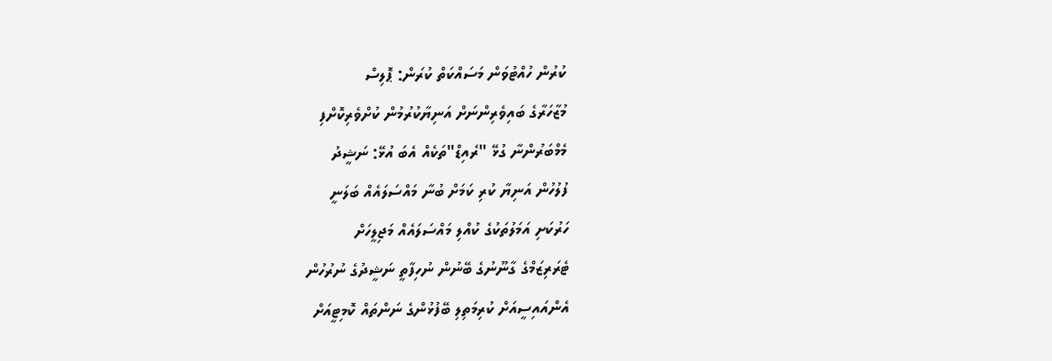ކުރުން ހުއްޓުވަން މަސައްކަތް ކުރަން: ޕޮލިސް
މުޒާހަރާގެ ބައިވެރިންނަށް އަނިޔާކުރުމުން ކުށްވެރިކޮށްފި
މެމްބަރުންނާ ގުޅޭ "ރެއިޑް"ތަކެއް އެބަ އުޅޭ: ނަޝީދު
ފުލުހުން އަނިޔާ ކުރި ކަމަށް ބުނާ މައްސަލައެއް ބަލަނީ
ހަރުކަށި އަމަލުތަކުގެ ކުއްލި މައްސަލައެއް މަޖިލީހަށް
ޓެރަރިޒަމްގެ ގާނޫނުގެ ބޭނުން ނުހިފާތީ ނަޝީދުގެ ނުރުހުން
އެންއައިސީއަށް ކުރިމަތިލި ބޭފުޅުންގެ ނަންތައް ކޮމިޓީއަށް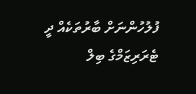ފުލުހުންނަށް ބާރުތަކެއް ދީ ޓެރަރިޒަމްގެ ބިލް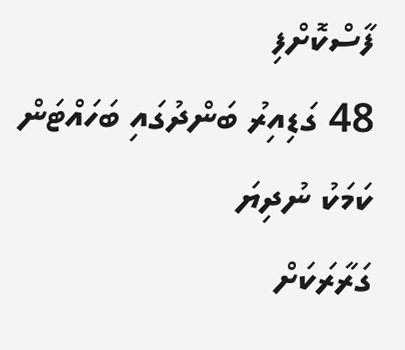ފާސްކޮށްފި
48 ގަޑިއިރު ބަންދުގައި ބަހައްޓަން ކަމަކު ނުދިޔަ
ގަރާރަކަށް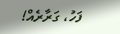ފަހު، ގަރާރެއް!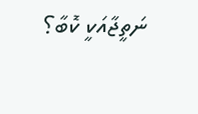ނަތީޖާއަކީ ކޮބާ؟